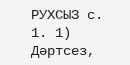РУХСЫЗ с. 1. 1) Дәртсез,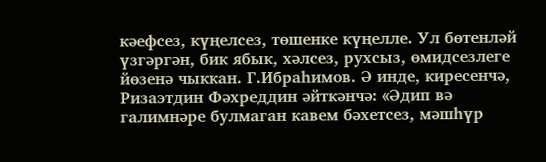кәефсез, күңелсез, төшенке күңелле. Ул бөтенләй үзгәргән, бик ябык, хәлсез, рухсыз, өмидсезлеге йөзенә чыккан. Г.Ибраһимов. Ә инде, киресенчә, Ризаэтдин Фәхреддин әйткәнчә: «Әдип вә галимнәре булмаган кавем бәхетсез, мәшһүр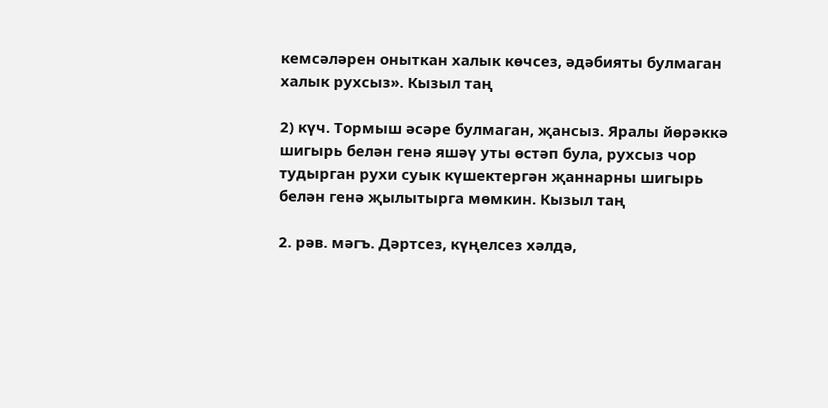кемсәләрен оныткан халык көчсез, әдәбияты булмаган халык рухсыз». Кызыл таң

2) күч. Тормыш әсәре булмаган, җансыз. Яралы йөрәккә шигырь белән генә яшәү уты өстәп була, рухсыз чор тудырган рухи суык күшектергән җаннарны шигырь белән генә җылытырга мөмкин. Кызыл таң

2. рәв. мәгъ. Дәртсез, күңелсез хәлдә,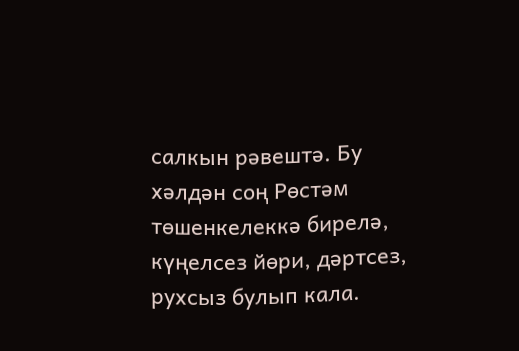салкын рәвештә. Бу хәлдән соң Рөстәм төшенкелеккә бирелә, күңелсез йөри, дәртсез, рухсыз булып кала.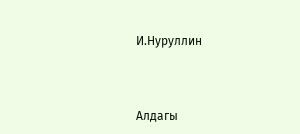И.Нуруллин



Алдагы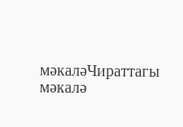мәкаләЧираттагы мәкалә